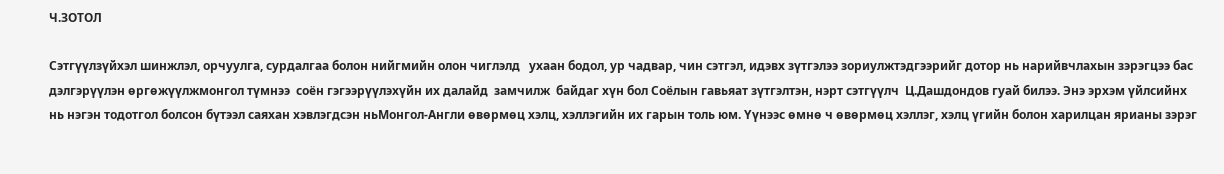Ч.ЗОТОЛ

Сэтгүүлзүйхэл шинжлэл, орчуулга, сурдалгаа болон нийгмийн олон чиглэлд   ухаан бодол, ур чадвар, чин сэтгэл, идэвх зүтгэлээ зориулжтэдгээрийг дотор нь нарийвчлахын зэрэгцээ бас  дэлгэрүүлэн өргөжүүлжмонгол түмнээ  соён гэгээрүүлэхүйн их далайд  замчилж  байдаг хүн бол Соёлын гавьяат зүтгэлтэн, нэрт сэтгүүлч  Ц.Дашдондов гуай билээ. Энэ эрхэм үйлсийнх  нь нэгэн тодотгол болсон бүтээл саяхан хэвлэгдсэн ньМонгол-Англи өвөрмөц хэлц, хэллэгийн их гарын толь юм. Үүнээс өмнө ч өвөрмөц хэллэг, хэлц үгийн болон харилцан ярианы зэрэг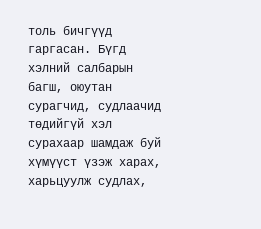толь бичгүүд  гаргасан. Бүгд хэлний салбарын багш, оюутан сурагчид, судлаачид төдийгүй хэл сурахаар шамдаж буй хүмүүст үзэж харах, харьцуулж судлах,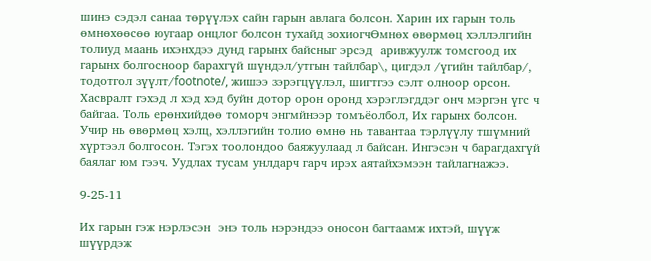шинэ сэдэл санаа төрүүлэх сайн гарын авлага болсон. Харин их гарын толь өмнөхөөсөө юугаар онцлог болсон тухайд зохиогчӨмнөх өвөрмөц хэллэлгийн толиуд маань ихэнхдээ дунд гарынх байсныг эрсэд  аривжуулж томсгоод их гарынх болгосноор барахгүй шүндэл/утгын тайлбар\, цигдэл /үгийн тайлбар/, тодотгол зүүлт/footnote/, жишээ зэрэгцүүлэл, шигтгээ сэлт олноор орсон. Хасвралт гэхэд л хэд хэд буйн дотор орон оронд хэрэглэгддэг онч мэргэн үгс ч байгаа. Толь ерөнхийдөө томорч энгмйнээр томъёолбол, Их гарынх болсон. Учир нь өвөрмөц хэлц, хэллэгийн толио өмнө нь тавантаа тэрлүүлу тшүмний хүртээл болгосон. Тэгэх тоолондоо баяжуулаад л байсан. Ингэсэн ч барагдахгүй баялаг юм гээч. Уудлах тусам унлдарч гарч ирэх аятайхэмээн тайлагнажээ.

9-25-11

Их гарын гэж нэрлэсэн  энэ толь нэрэндээ оносон багтаамж ихтэй, шүүж шүүрдэж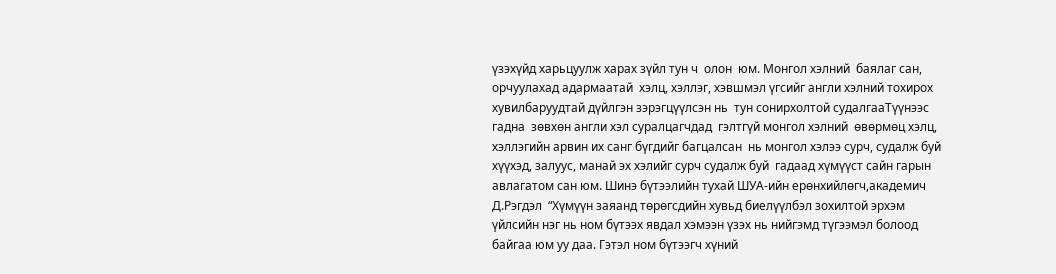үзэхүйд харьцуулж харах зүйл тун ч  олон  юм. Монгол хэлний  баялаг сан, орчуулахад адармаатай  хэлц, хэллэг, хэвшмэл үгсийг англи хэлний тохирох хувилбаруудтай дүйлгэн зэрэгцүүлсэн нь  тун сонирхолтой судалгааТүүнээс гадна  зөвхөн англи хэл суралцагчдад  гэлтгүй монгол хэлний  өвөрмөц хэлц, хэллэгийн арвин их санг бүгдийг багцалсан  нь монгол хэлээ сурч, судалж буй хүүхэд, залуус, манай эх хэлийг сурч судалж буй  гадаад хүмүүст сайн гарын авлагатом сан юм. Шинэ бүтээлийн тухай ШУА-ийн ерөнхийлөгч,академич Д.Рэгдэл  “Хүмүүн заяанд төрөгсдийн хувьд биелүүлбэл зохилтой эрхэм үйлсийн нэг нь ном бүтээх явдал хэмээн үзэх нь нийгэмд түгээмэл болоод байгаа юм уу даа. Гэтэл ном бүтээгч хүний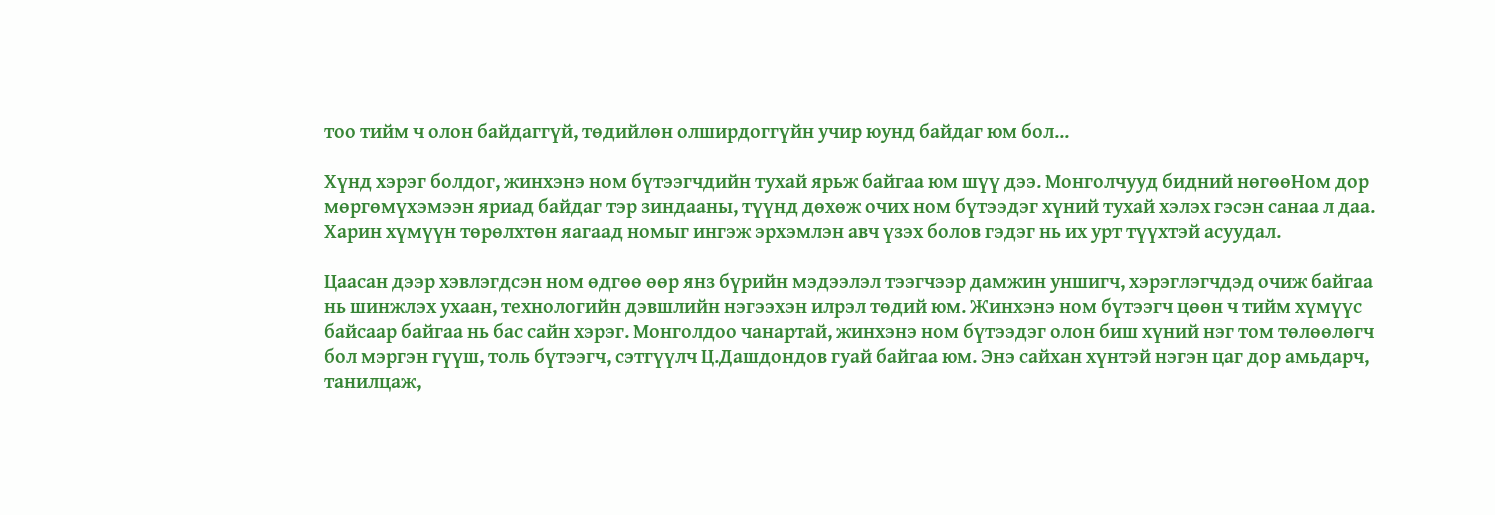тоо тийм ч олон байдаггүй, төдийлөн олширдоггүйн учир юунд байдаг юм бол...

Хүнд хэрэг болдог, жинхэнэ ном бүтээгчдийн тухай ярьж байгаа юм шүү дээ. Монголчууд бидний нөгөөНом дор мөргөмүхэмээн яриад байдаг тэр зиндааны, түүнд дөхөж очих ном бүтээдэг хүний тухай хэлэх гэсэн санаа л даа. Харин хүмүүн төрөлхтөн яагаад номыг ингэж эрхэмлэн авч үзэх болов гэдэг нь их урт түүхтэй асуудал.

Цаасан дээр хэвлэгдсэн ном өдгөө өөр янз бүрийн мэдээлэл тээгчээр дамжин уншигч, хэрэглэгчдэд очиж байгаа нь шинжлэх ухаан, технологийн дэвшлийн нэгээхэн илрэл төдий юм. Жинхэнэ ном бүтээгч цөөн ч тийм хүмүүс байсаар байгаа нь бас сайн хэрэг. Монголдоо чанартай, жинхэнэ ном бүтээдэг олон биш хүний нэг том төлөөлөгч бол мэргэн гүүш, толь бүтээгч, сэтгүүлч Ц.Дашдондов гуай байгаа юм. Энэ сайхан хүнтэй нэгэн цаг дор амьдарч, танилцаж,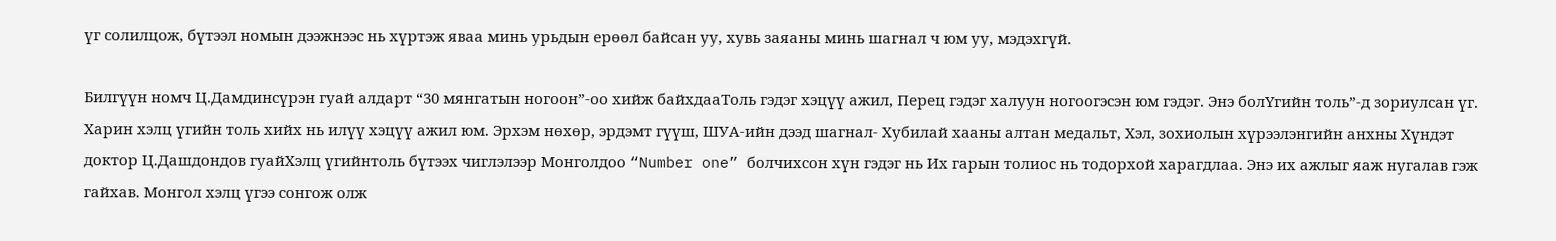үг солилцож, бүтээл номын дээжнээс нь хүртэж яваа минь урьдын ерөөл байсан уу, хувь заяаны минь шагнал ч юм уу, мэдэхгүй.

Билгүүн номч Ц.Дамдинсүрэн гуай алдарт “30 мянгатын ногоон”-оо хийж байхдааТоль гэдэг хэцүү ажил, Перец гэдэг халуун ногоогэсэн юм гэдэг. Энэ болҮгийн толь”-д зориулсан үг. Харин хэлц үгийн толь хийх нь илүү хэцүү ажил юм. Эрхэм нөхөр, эрдэмт гүүш, ШУА-ийн дээд шагнал- Хубилай хааны алтан медальт, Хэл, зохиолын хүрээлэнгийн анхны Хүндэт доктор Ц.Дашдондов гуайХэлц үгийнтоль бүтээх чиглэлээр Монголдоо “Number one” болчихсон хүн гэдэг нь Их гарын толиос нь тодорхой харагдлаа. Энэ их ажлыг яаж нугалав гэж гайхав. Монгол хэлц үгээ сонгож олж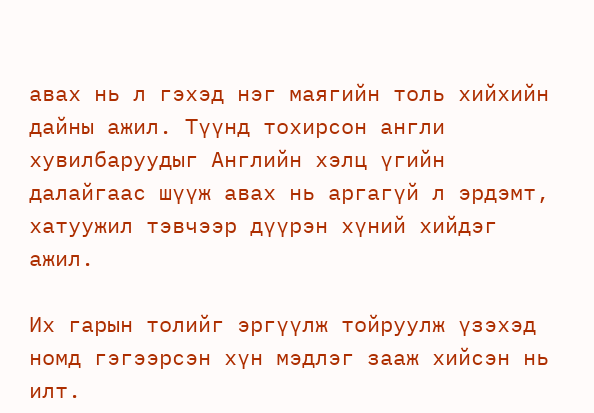авах нь л гэхэд нэг маягийн толь хийхийн дайны ажил. Түүнд тохирсон англи хувилбаруудыг Английн хэлц үгийн далайгаас шүүж авах нь аргагүй л эрдэмт, хатуужил тэвчээр дүүрэн хүний хийдэг ажил.

Их гарын толийг эргүүлж тойруулж үзэхэд номд гэгээрсэн хүн мэдлэг зааж хийсэн нь илт.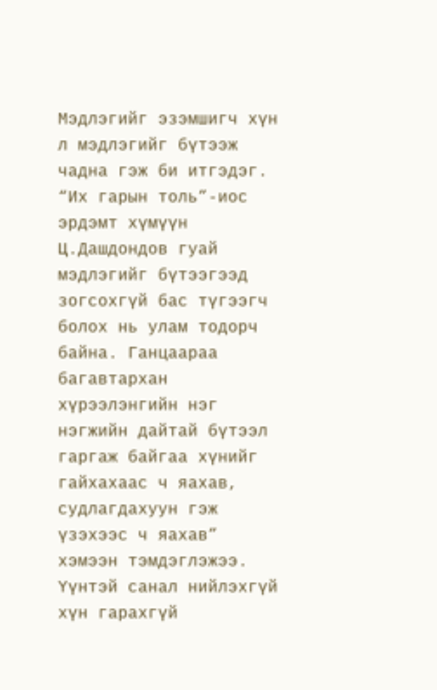Мэдлэгийг эзэмшигч хүн л мэдлэгийг бүтээж чадна гэж би итгэдэг. “Их гарын толь”-иос эрдэмт хүмүүн Ц.Дашдондов гуай мэдлэгийг бүтээгээд зогсохгүй бас түгээгч болох нь улам тодорч байна. Ганцаараа багавтархан хүрээлэнгийн нэг нэгжийн дайтай бүтээл гаргаж байгаа хүнийг гайхахаас ч яахав, судлагдахуун гэж үзэхээс ч яахав” хэмээн тэмдэглэжээ. Үүнтэй санал нийлэхгүй хүн гарахгүй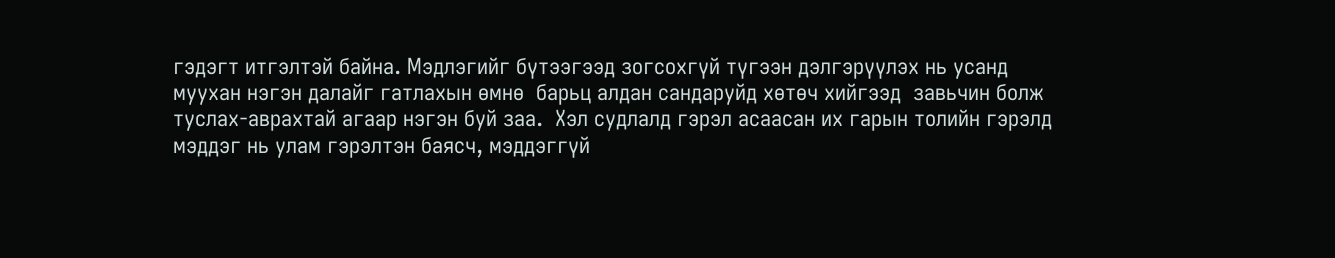гэдэгт итгэлтэй байна. Мэдлэгийг бүтээгээд зогсохгүй түгээн дэлгэрүүлэх нь усанд муухан нэгэн далайг гатлахын өмнө  барьц алдан сандаруйд хөтөч хийгээд  завьчин болж  туслах-аврахтай агаар нэгэн буй заа.  Хэл судлалд гэрэл асаасан их гарын толийн гэрэлд мэддэг нь улам гэрэлтэн баясч, мэддэггүй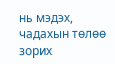нь мэдэх, чадахын төлөө зорих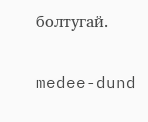болтугай.

medee-dund